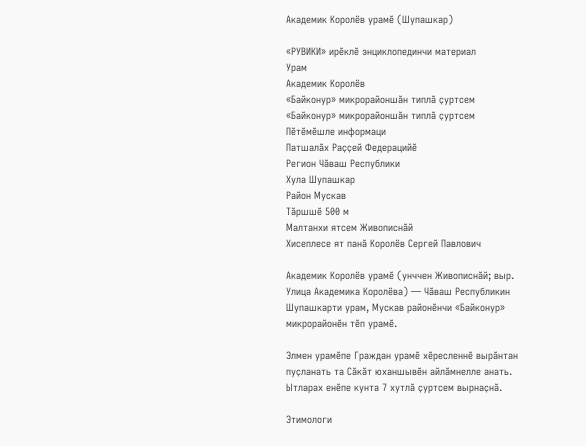Академик Королёв урамӗ (Шупашкар)

«РУВИКИ» ирӗклӗ энциклопединчи материал
Урам
Академик Королёв
«Байконур» микрорайоншӑн типлӑ ҫуртсем
«Байконур» микрорайоншӑн типлӑ ҫуртсем
Пӗтӗмӗшле информаци
Патшалӑх Раҫҫей Федерацийӗ
Регион Чӑваш Республики
Хула Шупашкар
Район Мускав
Тӑршшӗ 500 м
Малтанхи ятсем Живописнӑй
Хисеплесе ят панӑ Королёв Сергей Павлович

Академик Королёв урамӗ (унччен Живописнӑй; выр. Улица Академика Королёва) — Чӑваш Республикин Шупашкарти урам, Мускав районӗнчи «Байконур» микрорайонӗн тӗп урамӗ.

Элмен урамӗпе Граждан урамӗ хӗресленнӗ вырӑнтан пуҫланать та Сӑкӑт юханшывӗн айлӑмнелле анать. Ытларах енӗпе кунта 7 хутлӑ ҫуртсем вырнаҫнӑ.

Этимологи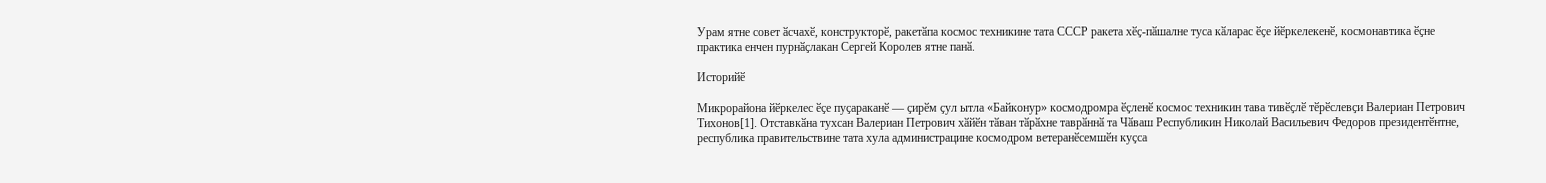Урам ятне совет ӑсчахӗ, конструкторӗ, ракетӑпа космос техникине тата СССР ракета хӗҫ-пӑшалне туса кӑларас ӗҫе йӗркелекенӗ, космонавтика ӗҫне практика енчен пурнӑҫлакан Сергей Королев ятне панӑ.

Историйӗ

Микрорайона йӗркелес ӗҫе пуҫараканӗ — ҫирӗм ҫул ытла «Байконур» космодромра ӗҫленӗ космос техникин тава тивӗҫлӗ тӗрӗслевҫи Валериан Петрович Тихонов[1]. Отставкӑна тухсан Валериан Петрович хӑйӗн тӑван тӑрӑхне таврӑннӑ та Чӑваш Республикин Николай Васильевич Федоров президентӗнтне, республика правительствине тата хула администрацине космодром ветеранӗсемшӗн куҫса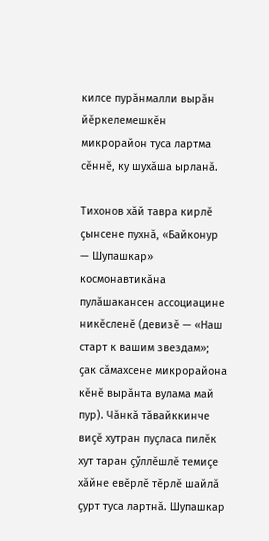килсе пурӑнмалли вырӑн йӗркелемешкӗн микрорайон туса лартма сӗннӗ, ку шухӑша ырланӑ.

Тихонов хӑй тавра кирлӗ ҫынсене пухнӑ, «Байконур — Шупашкар» космонавтикӑна пулӑшакансен ассоциацине никӗсленӗ (девизӗ — «Наш старт к вашим звездам»; ҫак сӑмахсене микрорайона кӗнӗ вырӑнта вулама май пур). Чӑнкӑ тӑвайккинче виҫӗ хутран пуҫласа пилӗк хут таран ҫӳллӗшлӗ темиҫе хӑйне евӗрлӗ тӗрлӗ шайлӑ ҫурт туса лартнӑ. Шупашкар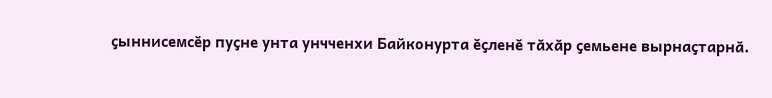ҫыннисемсӗр пуҫне унта унчченхи Байконурта ӗҫленӗ тӑхӑр ҫемьене вырнаҫтарнӑ.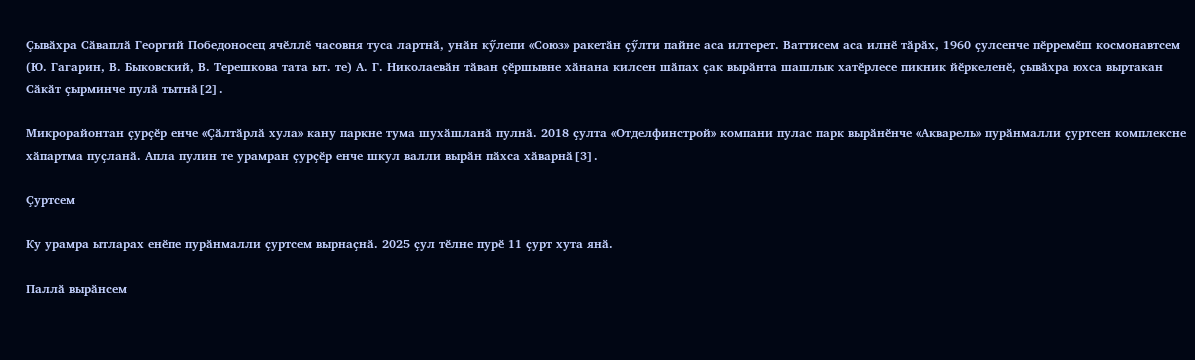Ҫывӑхра Сӑваплӑ Георгий Победоносец ячӗллӗ часовня туса лартнӑ, унӑн кӳлепи «Союз» ракетӑн ҫӳлти пайне аса илтерет. Ваттисем аса илнӗ тӑрӑх, 1960 ҫулсенче пӗрремӗш космонавтсем (Ю. Гагарин, В. Быковский, В. Терешкова тата ыт. те) А. Г. Николаевӑн тӑван ҫӗршывне хӑнана килсен шӑпах ҫак вырӑнта шашлык хатӗрлесе пикник йӗркеленӗ, ҫывӑхра юхса выртакан Сӑкӑт ҫырминче пулӑ тытнӑ[2].

Микрорайонтан ҫурҫӗр енче «Ҫӑлтӑрлӑ хула» кану паркне тума шухӑшланӑ пулнӑ. 2018 ҫулта «Отделфинстрой» компани пулас парк вырӑнӗнче «Акварель» пурӑнмалли ҫуртсен комплексне хӑпартма пуҫланӑ. Апла пулин те урамран ҫурҫӗр енче шкул валли вырӑн пӑхса хӑварнӑ[3].

Ҫуртсем

Ку урамра ытларах енӗпе пурӑнмалли ҫуртсем вырнаҫнӑ. 2025 ҫул тӗлне пурӗ 11 ҫурт хута янӑ.

Паллӑ вырӑнсем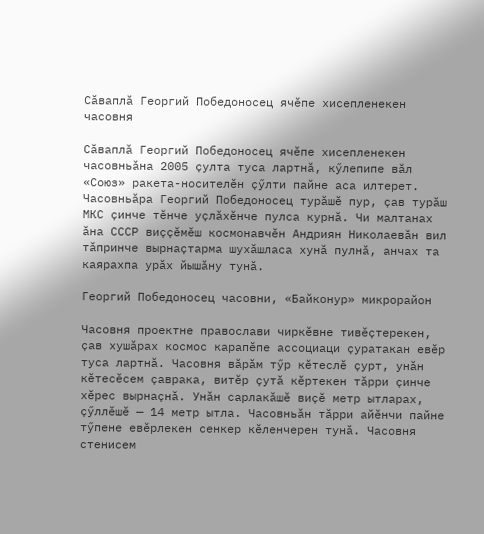Сӑваплӑ Георгий Победоносец ячӗпе хисепленекен часовня

Сӑваплӑ Георгий Победоносец ячӗпе хисепленекен часовньӑна 2005 ҫулта туса лартнӑ, кӳлепипе вӑл «Союз» ракета-носителӗн ҫӳлти пайне аса илтерет. Часовньӑра Георгий Победоносец турӑшӗ пур, ҫав турӑш МКС ҫинче тӗнче уҫлӑхӗнче пулса курнӑ. Чи малтанах ӑна СССР виҫҫӗмӗш космонавчӗн Андриян Николаевӑн вил тӑпринче вырнаҫтарма шухӑшласа хунӑ пулнӑ, анчах та каярахпа урӑх йышӑну тунӑ.

Георгий Победоносец часовни, «Байконур» микрорайон

Часовня проектне православи чиркӗвне тивӗҫтерекен, ҫав хушӑрах космос карапӗпе ассоциаци ҫуратакан евӗр туса лартнӑ. Часовня вӑрӑм тӳр кӗтеслӗ ҫурт, унӑн кӗтесӗсем ҫаврака, витӗр ҫутӑ кӗртекен тӑрри ҫинче хӗрес вырнаҫнӑ. Унӑн сарлакӑшӗ виҫӗ метр ытларах, ҫӳллӗшӗ — 14 метр ытла. Часовньӑн тӑрри айӗнчи пайне тӳпене евӗрлекен сенкер кӗленчерен тунӑ. Часовня стенисем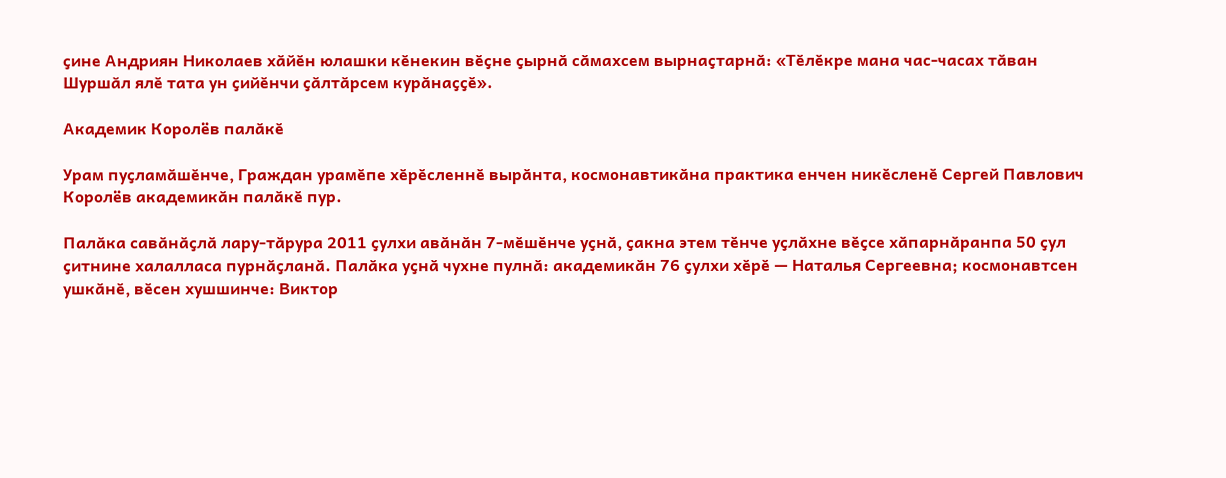ҫине Андриян Николаев хӑйӗн юлашки кӗнекин вӗҫне ҫырнӑ сӑмахсем вырнаҫтарнӑ: «Тӗлӗкре мана час-часах тӑван Шуршӑл ялӗ тата ун ҫийӗнчи ҫӑлтӑрсем курӑнаҫҫӗ».

Академик Королёв палӑкӗ

Урам пуҫламӑшӗнче, Граждан урамӗпе хӗрӗсленнӗ вырӑнта, космонавтикӑна практика енчен никӗсленӗ Сергей Павлович Королёв академикӑн палӑкӗ пур.

Палӑка савӑнӑҫлӑ лару-тӑрура 2011 ҫулхи авӑнӑн 7-мӗшӗнче уҫнӑ, ҫакна этем тӗнче уҫлӑхне вӗҫсе хӑпарнӑранпа 50 ҫул ҫитнине халалласа пурнӑҫланӑ. Палӑка уҫнӑ чухне пулнӑ: академикӑн 76 ҫулхи хӗрӗ — Наталья Сергеевна; космонавтсен ушкӑнӗ, вӗсен хушшинче: Виктор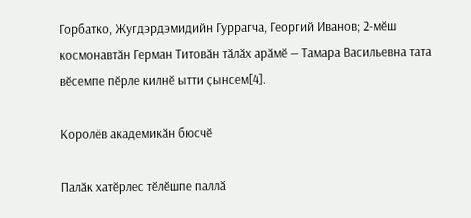Горбатко, Жугдэрдэмидийн Гуррагча, Георгий Иванов; 2-мӗш космонавтӑн Герман Титовӑн тӑлӑх арӑмӗ — Тамара Васильевна тата вӗсемпе пӗрле килнӗ ытти ҫынсем[4].

Королёв академикӑн бюсчӗ

Палӑк хатӗрлес тӗлӗшпе паллӑ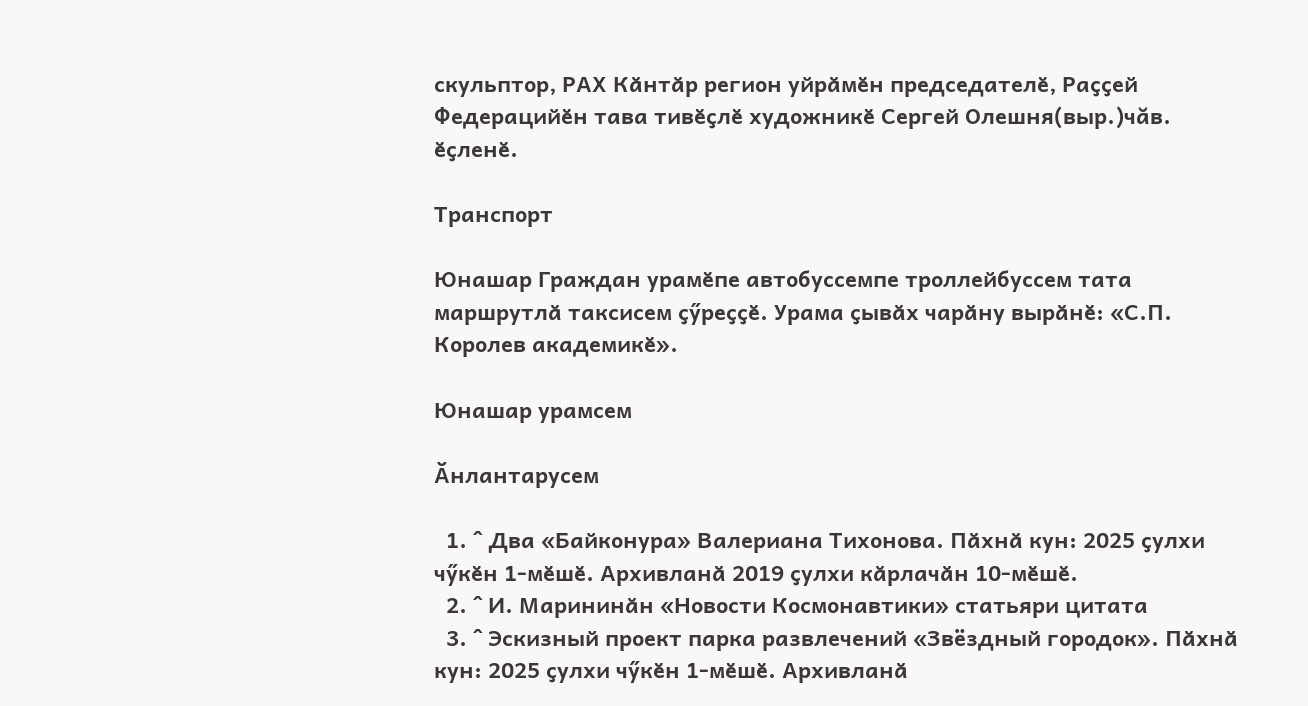скульптор, РАХ Кӑнтӑр регион уйрӑмӗн председателӗ, Раҫҫей Федерацийӗн тава тивӗҫлӗ художникӗ Сергей Олешня(выр.)чăв. ӗҫленӗ.

Транспорт

Юнашар Граждан урамӗпе автобуссемпе троллейбуссем тата маршрутлӑ таксисем ҫӳреҫҫӗ. Урама ҫывӑх чарӑну вырӑнӗ: «С.П. Королев академикӗ».

Юнашар урамсем

Ӑнлантарусем

  1. ^ Два «Байконура» Валериана Тихонова. Пӑхнӑ кун: 2025 ҫулхи чӳкӗн 1-мӗшӗ. Архивланӑ 2019 ҫулхи кӑрлачӑн 10-мӗшӗ.
  2. ^ И. Марининӑн «Новости Космонавтики» статьяри цитата
  3. ^ Эскизный проект парка развлечений «Звёздный городок». Пӑхнӑ кун: 2025 ҫулхи чӳкӗн 1-мӗшӗ. Архивланӑ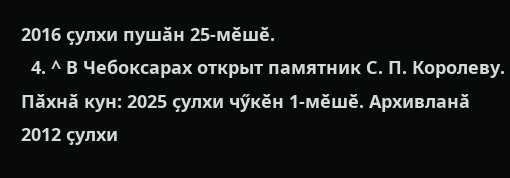2016 ҫулхи пушӑн 25-мӗшӗ.
  4. ^ В Чебоксарах открыт памятник С. П. Королеву. Пӑхнӑ кун: 2025 ҫулхи чӳкӗн 1-мӗшӗ. Архивланӑ 2012 ҫулхи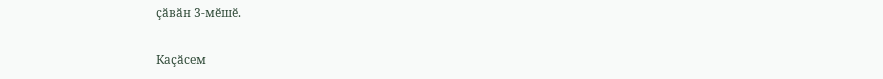ҫӑвӑн 3-мӗшӗ.

Каҫӑсем